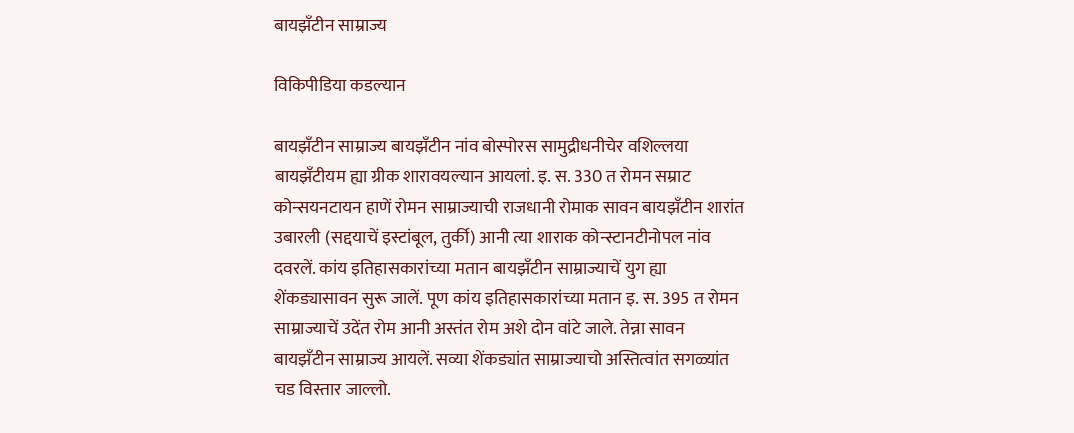बायझँटीन साम्राज्य

विकिपीडिया कडल्यान

बायझँटीन साम्राज्य बायझँटीन नांव बोस्पोरस सामुद्रीधनीचेर वशिल्लया बायझँटीयम ह्या ग्रीक शारावयल्यान आयलां. इ. स. 330 त रोमन सम्राट कोन्सयनटायन हाणें रोमन साम्राज्याची राजधानी रोमाक सावन बायझँटीन शारांत उबारली (सद्दयाचें इस्टांबूल, तुर्की) आनी त्या शाराक कोन्स्टानटीनोपल नांव दवरलें. कांय इतिहासकारांच्या मतान बायझँटीन साम्राज्याचें युग ह्या शेंकड्यासावन सुरू जालें. पूण कांय इतिहासकारांच्या मतान इ. स. 395 त रोमन साम्राज्याचें उदेंत रोम आनी अस्तंत रोम अशे दोन वांटे जाले. तेन्ना सावन बायझँटीन साम्राज्य आयलें. सव्या शेंकड्यांत साम्राज्याचो अस्तित्वांत सगळ्यांत चड विस्तार जाल्लो.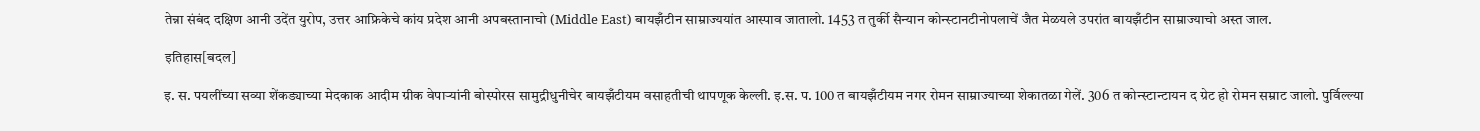तेन्ना संबंद दक्षिण आनी उदेंत युरोप, उत्तर आफ्रिकेचे कांय प्रदेश आनी अपबस्तानाचो (Middle East) बायझँटीन साम्राज्ययांत आस्पाव जातालो. 1453 त तुर्की सैन्यान कोन्स्टानटीनोपलाचें जैत मेळयले उपरांत बायझँटीन साम्राज्याचो अस्त जाल.

इतिहास[बदल]

इ. स. पयलींच्या सव्या शेंकड्याच्या मेदकाक आदीम ग्रीक वेपाऱ्यांनी बोस्पोरस सामुद्रीधुनीचेर बायझँटीयम वसाहतीची थापणूक केल्ली. इ.स. प. 100 त बायझँटीयम नगर रोमन साम्राज्याच्या शेकातळा गेलें. 306 त कोन्स्टान्टायन द ग्रेट हो रोमन सम्राट जालो. पुर्विल्ल्या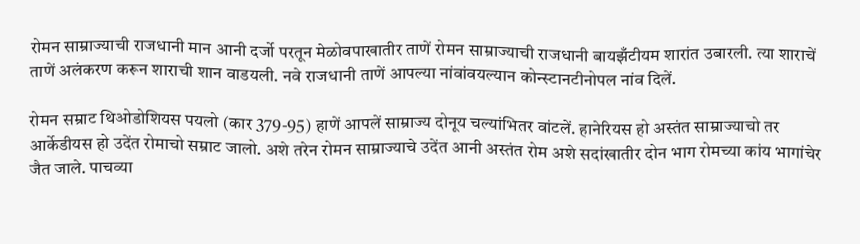रोमन साम्राज्याची राजधानी मान आनी दर्जो परतून मेळोवपाखातीर ताणें रोमन साम्राज्याची राजधानी बायझँटीयम शारांत उबारली. त्या शाराचें ताणें अलंकरण करून शाराची शान वाडयली. नवे राजधानी ताणें आपल्या नांवांवयल्यान कोन्स्टानटीनोपल नांव दिलें.

रोमन सम्राट थिओडोशियस पयलो (कार 379-95) हाणें आपलें साम्राज्य दोनूय चल्यांभितर वांटलें. हानेरियस हो अस्तंत साम्राज्याचो तर आर्केडीयस हो उदेंत रोमाचो सम्राट जालो. अशे तरेन रोमन साम्राज्याचे उदेंत आनी अस्तंत रोम अशे सदांखातीर दोन भाग रोमच्या कांय भागांचेर जैत जाले. पाचव्या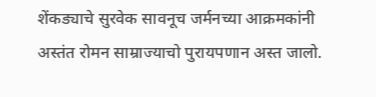शेंकड्याचे सुरवेक सावनूच जर्मनच्या आक्रमकांनी अस्तंत रोमन साम्राज्याचो पुरायपणान अस्त जालो.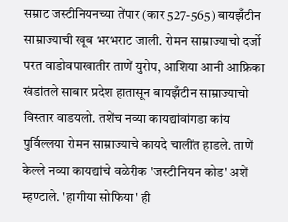सम्राट जस्टीनियनच्या तेंपार (कार 527-565) बायझँटीन साम्राज्याची खूब भरभराट जाली. रोमन साम्राज्याचो दर्जो परत वाडोवपाखातीर ताणें युरोप, आशिया आनी आफ्रिका खंडांतले साबार प्रदेश हातासून बायझँटीन साम्राज्याचो विस्तार वाडयलो. तशेंच नव्या कायद्यांवांगडा कांय पुर्विल्लया रोमन साम्राज्याचे कायदे चालींत हाडले. ताणें केल्ले नव्या कायद्यांचे वळेरीक 'जस्टीनियन कोड' अशें म्हण्टाले. 'हागीया सोफिया' ही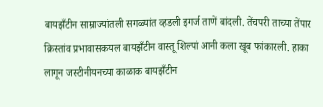बायझँटीन साम्राज्यांतली सगळ्यांत व्हडली इगर्ज ताणें बांदली. तेंचपरी ताच्या तेंपार क्रिस्तांव प्रभावासकयल बायझँटीन वास्तू शिल्पां आनी कला खूब फांकारली. हाका लागून जस्टीनीयनच्या काळाक बायझँटीन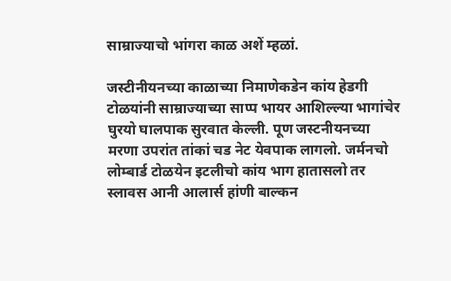साम्राज्याचो भांगरा काळ अशें म्हळां.

जस्टीनीयनच्या काळाच्या निमाणेकडेन कांय हेडगी टोळयांनी साम्राज्याच्या साप्प भायर आशिल्ल्या भागांचेर घुरयो घालपाक सुरवात केल्ली. पूण जस्टनीयनच्या मरणा उपरांत तांकां चड नेट येवपाक लागलो. जर्मनचो लोम्बार्ड टोळयेन इटलीचो कांय भाग हातासलो तर स्लावस आनी आलार्स हांणी बाल्कन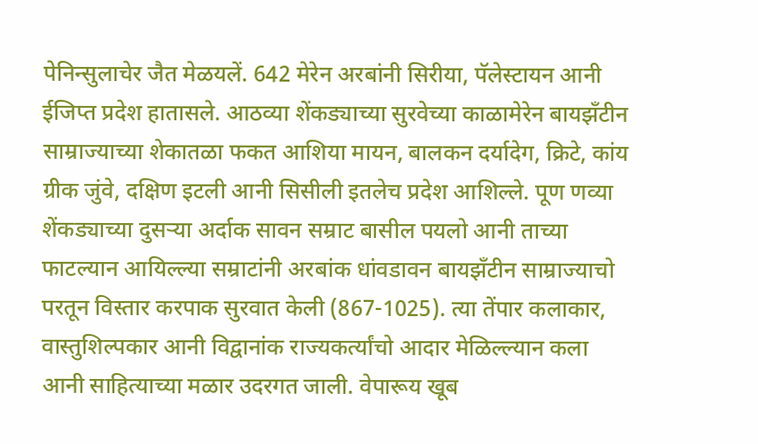पेनिन्सुलाचेर जैत मेळयलें. 642 मेरेन अरबांनी सिरीया, पॅलेस्टायन आनी ईजिप्त प्रदेश हातासले. आठव्या शेंकड्याच्या सुरवेच्या काळामेरेन बायझँटीन साम्राज्याच्या शेकातळा फकत आशिया मायन, बालकन दर्यादेग, क्रिटे, कांय ग्रीक जुंवे, दक्षिण इटली आनी सिसीली इतलेच प्रदेश आशिल्ले. पूण णव्या शेंकड्याच्या दुसऱ्या अर्दाक सावन सम्राट बासील पयलो आनी ताच्या फाटल्यान आयिल्ल्या सम्राटांनी अरबांक धांवडावन बायझँटीन साम्राज्याचो परतून विस्तार करपाक सुरवात केली (867-1025). त्या तेंपार कलाकार, वास्तुशिल्पकार आनी विद्वानांक राज्यकर्त्यांचो आदार मेळिल्ल्यान कला आनी साहित्याच्या मळार उदरगत जाली. वेपारूय खूब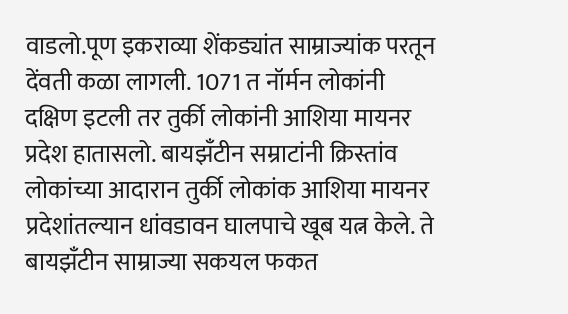वाडलो.पूण इकराव्या शेंकड्यांत साम्राज्यांक परतून देंवती कळा लागली. 1071 त नॉर्मन लोकांनी दक्षिण इटली तर तुर्की लोकांनी आशिया मायनर प्रदेश हातासलो. बायझँटीन सम्राटांनी क्रिस्तांव लोकांच्या आदारान तुर्की लोकांक आशिया मायनर प्रदेशांतल्यान धांवडावन घालपाचे खूब यत्न केले. ते बायझँटीन साम्राज्या सकयल फकत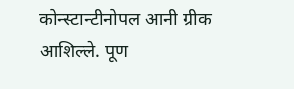कोन्स्टान्टीनोपल आनी ग्रीक आशिल्ले. पूण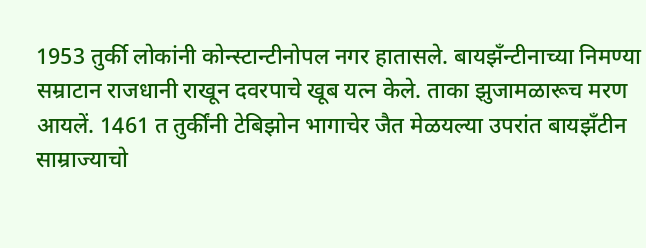1953 तुर्की लोकांनी कोन्स्टान्टीनोपल नगर हातासले. बायझँन्टीनाच्या निमण्या सम्राटान राजधानी राखून दवरपाचे खूब यत्न केले. ताका झुजामळारूच मरण आयलें. 1461 त तुर्कींनी टेबिझोन भागाचेर जैत मेळयल्या उपरांत बायझँटीन साम्राज्याचो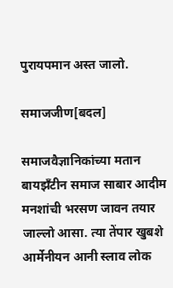पुरायपमान अस्त जालो.

समाजजीण[बदल]

समाजवैज्ञानिकांच्या मतान बायझँटीन समाज साबार आदीम मनशांची भरसण जावन तयार जाल्लो आसा. त्या तेंपार खुबशे आर्मेनीयन आनी स्लाव लोक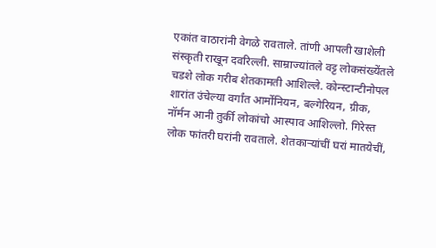एकांत वाठारांनी वेगळे रावताले. तांणी आपली खाशेली संस्कृती राखून दवरिल्ली. साम्राज्यांतले वट्ट लोकसंख्येंतले चडशे लोक गरीब शेतकामती आशिल्ले. कोन्स्टान्टीनोपल शारांत उंचेल्या वर्गांत आर्मोनियन, बल्गेरियन, ग्रीक, नॉर्मन आनी तुर्की लोकांचो आस्पाव आशिल्लो. गिरेस्त लोक फांतरी घरांनी रावताले. शेतकाऱ्यांचीं घरां मातयेचीं,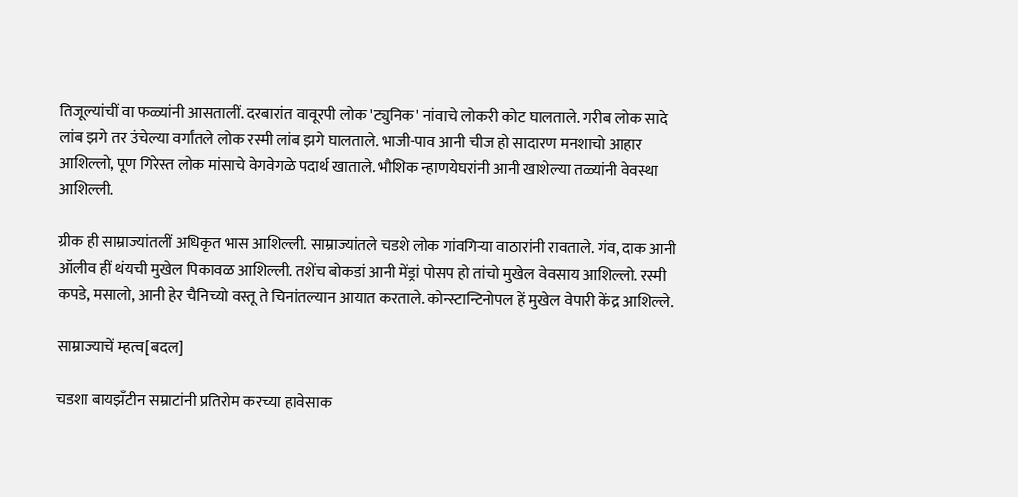तिजूल्यांचीं वा फळ्यांनी आसतालीं. दरबारांत वावूरपी लोक 'ट्युनिक' नांवाचे लोकरी कोट घालताले. गरीब लोक सादे लांब झगे तर उंचेल्या वर्गांतले लोक रस्मी लांब झगे घालताले. भाजी-पाव आनी चीज हो सादारण मनशाचो आहार आशिल्लो, पूण गिरेस्त लोक मांसाचे वेगवेगळे पदार्थ खाताले. भौशिक न्हाणयेघरांनी आनी खाशेल्या तळ्यांनी वेवस्था आशिल्ली.

ग्रीक ही साम्राज्यांतलीं अधिकृत भास आशिल्ली. साम्राज्यांतले चडशे लोक गांवगिऱ्या वाठारांनी रावताले. गंव, दाक आनी ऑलीव हीं थंयची मुखेल पिकावळ आशिल्ली. तशेंच बोकडां आनी मेंड्रां पोसप हो तांचो मुखेल वेवसाय आशिल्लो. रस्मी कपडे, मसालो, आनी हेर चैनिच्यो वस्तू ते चिनांतल्यान आयात करताले. कोन्स्टान्टिनोपल हें मुखेल वेपारी केंद्र आशिल्ले.

साम्राज्याचें म्हत्व[बदल]

चडशा बायझँटीन सम्राटांनी प्रतिरोम करच्या हावेसाक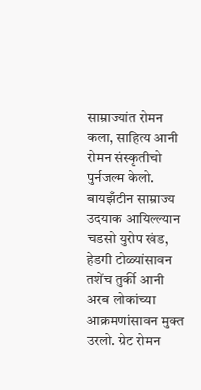साम्राज्यांत रोमन कला, साहित्य आनी रोमन संस्कृतीचो पुर्नजल्म केलो. बायझँटीन साम्राज्य उदयाक आयिल्ल्यान चडसो युरोप खंड, हेडगी टोळ्यांसावन तशेंच तुर्की आनी अरब लोकांच्या आक्रमणांसावन मुक्त उरलो. ग्रेट रोमन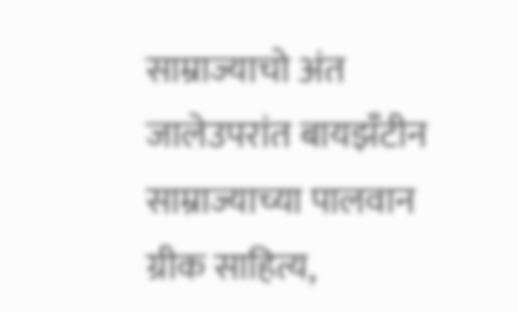साम्राज्याचो अंत जालेउपरांत बायझँटीन साम्राज्याच्या पालवान ग्रीक साहित्य,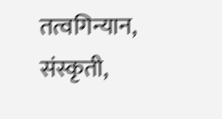तत्वगिन्यान, संस्कृती,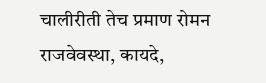चालीरीती तेच प्रमाण रोमन राजवेवस्था, कायदे,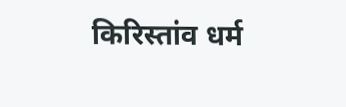किरिस्तांव धर्म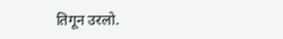तिगून उरलो.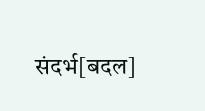संदर्भ[बदल]